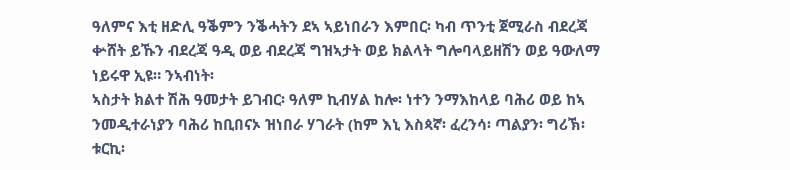ዓለምና እቲ ዘድሊ ዓቕምን ንቕሓትን ደኣ ኣይነበራን እምበር፡ ካብ ጥንቲ ጀሚራስ ብደረጃ ቍሸት ይኹን ብደረጃ ዓዲ ወይ ብደረጃ ግዝኣታት ወይ ክልላት ግሎባላይዘሽን ወይ ዓውለማ ነይሩዋ ኢዩ። ንኣብነት፡
ኣስታት ክልተ ሽሕ ዓመታት ይገብር፡ ዓለም ኪብሃል ከሎ፡ ነተን ንማእከላይ ባሕሪ ወይ ከኣ ንመዲተራነያን ባሕሪ ከቢበናኦ ዝነበራ ሃገራት (ከም እኒ እስጳኛ፡ ፈረንሳ፡ ጣልያን፡ ግሪኽ፡ ቱርኪ፡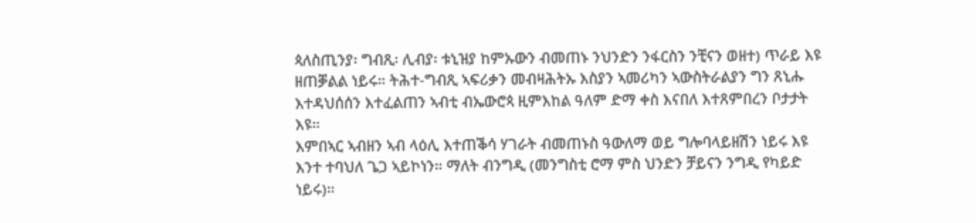ጳለስጢንያ፡ ግብጺ፡ ሊብያ፡ ቱኒዝያ ከምኡውን ብመጠኑ ንህንድን ንፋርስን ንቺናን ወዘተ) ጥራይ እዩ ዘጠቓልል ነይሩ። ትሕተ-ግብጺ ኣፍሪቃን መብዛሕትኡ እስያን ኣመሪካን ኣውስትራልያን ግን ጸኒሑ እተዳህሰሰን እተፈልጠን ኣብቲ ብኤውሮጳ ዚምእከል ዓለም ድማ ቀስ እናበለ እተጸምበረን ቦታታት እዩ።
እምበኣር ኣብዘን ኣብ ላዕሊ እተጠቕሳ ሃገራት ብመጠኑስ ዓውለማ ወይ ግሎባላይዘሽን ነይሩ እዩ እንተ ተባህለ ጌጋ ኣይኮነን። ማለት ብንግዲ (መንግስቲ ሮማ ምስ ህንድን ቻይናን ንግዲ የካይድ ነይሩ)።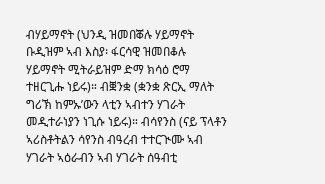ብሃይማኖት (ህንዲ ዝመበቖሉ ሃይማኖት ቡዲዝም ኣብ እስያ፡ ፋርሳዊ ዝመበቆሉ ሃይማኖት ሚትራይዝም ድማ ክሳዕ ሮማ ተዘርጊሑ ነይሩ)። ብቛንቋ (ቋንቋ ጽርኢ ማለት ግሪኽ ከምኡ’ውን ላቲን ኣብተን ሃገራት መዲተራነያን ነጊሱ ነይሩ)። ብሳየንስ (ናይ ፕላቶን ኣሪስቶትልን ሳየንስ ብዓረብ ተተርጒሙ ኣብ ሃገራት ኣዕራብን ኣብ ሃገራት ሰዓብቲ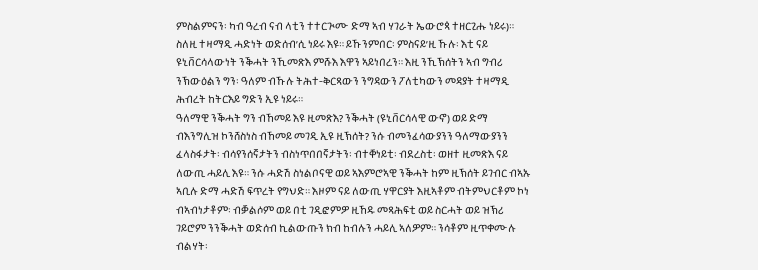ምስልምናን፡ ካብ ዓረብ ናብ ላቲን ተተርጒሙ ድማ ኣብ ሃገራት ኤውሮጳ ተዘርጊሑ ነይሩ)። ስለዚ ተዛማዲ ሓድነት ወድሰብ’ሲ ነይሩ እዩ። ይኹንምበር፡ ምስናይ’ዚ ኹሉ፡ እቲ ናይ ዩኒቨርሳላውነት ንቕሓት ንኺመጽእ ምሹእ እዋን ኣይነበረን። እዚ ንኺኽሰትን ኣብ ግብሪ ንኽውዕልን ግን፡ ዓለም ብኹሉ ትሕተ-ቅርጻውን ንግዳውን ፖለቲካውን መዳያት ተዛማዲ ሕብረት ከትርእይ ግድን ኢዩ ነይሩ።
ዓለማዊ ንቕሓት ግን ብኸመይ እዩ ዚመጽእ? ንቕሓት (ዩኒቨርሳላዊ ውኖ) ወይ ድማ ብእንግሊዝ ኮንሸስነስ ብኸመይ መገዲ ኢዩ ዚኽሰት? ንሱ ብመንፈሳውያንን ዓለማውያንን ፈላስፋታት፡ ብሳየንሰኛታትን ብስነጥበበኛታትን፡ ብተቐነይቲ፡ ብደረስቲ፡ ወዘተ ዚመጽእ ናይ ለውጢ ሓይሊ እዩ። ንሱ ሓድሽ ስነልቦናዊ ወይ ኣእምሮኣዊ ንቕሓት ከም ዚኽሰት ይገብር ብኣኡ ኣቢሉ ድማ ሓድሽ ፍጥረት የግህድ። እዞም ናይ ለውጢ ሃዋርያት እዚኣቶም ብትምህርቶም ኮነ ብኣብነታቶም፡ ብቓልሶም ወይ በቲ ገዲፎምዎ ዚኸዱ መጻሕፍቲ ወይ ስርሓት ወይ ዝኽሪ ገይሮም ንንቕሓት ወድሰብ ኪልውጡን ክብ ከብሉን ሓይሊ ኣለዎም። ንሳቶም ዚጥቀሙሉ ብልሃት፡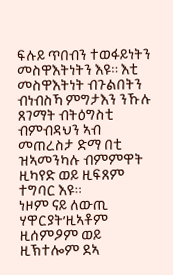ፍሉይ ጥበብን ተወፋይነትን መስዋእትነትን እዩ። እቲ መስዋእትነት ብጉልበትን ብነብስኻ ምግታእን ንኹሉ ጸገማት ብትዕግስቲ ብምብዳህን ኣብ መጠረስታ ድማ በቲ ዝኣመንካሉ ብምምዋት ዚካየድ ወይ ዚፍጸም ተግባር እዩ።
ነዞም ናይ ለውጢ ሃዋርያት’ዚኣቶም ዚሰምዖም ወይ ዚኽተሎም ደኣ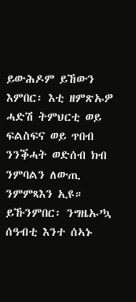ይውሕዶም ይኸውን እምበር፡ እቲ ዘምጽኡዎ ሓድሽ ትምህርቲ ወይ ፍልስፍና ወይ ጥበብ ንንቕሓት ወድሰብ ክብ ንምባልን ለውጢ ንምምጻእን ኢዩ። ይኹንምበር፡ ንግዜኡ’ኳ ሰዓብቲ እንተ ሰኣኑ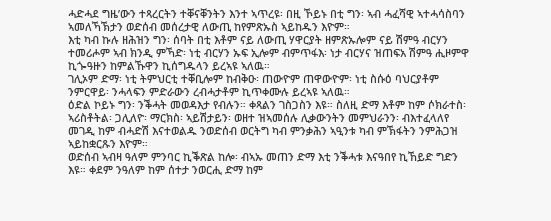ሓድሓደ ግዜ’ውን ተጻረርትን ተቐናቐንትን እንተ ኣጥረዩ፡ በዚ ኾይኑ በቲ ግን፡ ኣብ ሓፈሻዊ ኣተሓሳስባን ኣመለኻኽታን ወድሰብ መሰረታዊ ለውጢ ከየምጽኡስ ኣይከዱን እዮም።
እቲ ካብ ኩሉ ዘሕዝን ግን፡ ሰባት በቲ እቶም ናይ ለውጢ ሃዋርያት ዘምጽኡሎም ናይ ሽምዓ ብርሃን ተመሪሖም ኣብ ክንዲ ምኻድ፡ ነቲ ብርሃን ኡፍ ኢሎም ብምጥፋእ፡ ነታ ብርሃና ዝጠፍአ ሽምዓ ሒዞምዋ ኪጐዓዙን ከምልኹዋን ኪሰግዱላን ይረኣዩ ኣለዉ።
ገሊኦም ድማ፡ ነቲ ትምህርቲ ተቐቢሎም ከብቅዑ፡ ጠውዮም ጠዋውዮም፡ ነቲ ስሱዕ ባህርያቶም ንምርዋይ፡ ንሓላፍን ምድራውን ረብሓታቶም ኪጥቀሙሉ ይረኣዩ ኣለዉ።
ዕድል ኮይኑ ግን፡ ንቕሓት መወዳእታ የብሉን። ቀጻልን ገስጋስን እዩ። ስለዚ ድማ እቶም ከም ሶክራተስ፡ ኣሪስቶትል፡ ጋሊለዮ፡ ማርክስ፡ ኣይሽታይን፡ ወዘተ ዝኣመሰሉ ሊቃውንትን መምህራንን፡ ብእተፈላለየ መገዲ ከም ብሓድሽ እናተወልዱ ንወድሰብ ወርትግ ካብ ምንቃሕን ኣዒንቱ ካብ ምኽፋትን ንምሕጋዝ ኣይከቋርጹን እዮም።
ወድሰብ ኣብዛ ዓለም ምንባር ኪቕጽል ከሎ፡ ብኣኡ መጠን ድማ እቲ ንቕሓቱ እናዓበየ ኪኸይድ ግድን እዩ። ቀደም ንዓለም ከም ሰተታ ንወርሒ ድማ ከም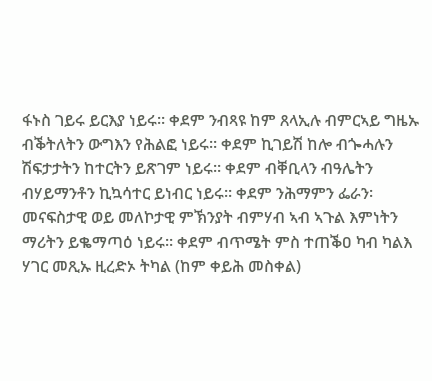ፋኑስ ገይሩ ይርእያ ነይሩ። ቀደም ንብጻዩ ከም ጸላኢሉ ብምርኣይ ግዜኡ ብቕትለትን ውግእን የሕልፎ ነይሩ። ቀደም ኪገይሽ ከሎ ብጐሓሉን ሽፍታታትን ከተርትን ይጽገም ነይሩ። ቀደም ብቐቢላን ብዓሌትን ብሃይማንቶን ኪኳሳተር ይነብር ነይሩ። ቀደም ንሕማምን ፌራን፡ መናፍስታዊ ወይ መለኮታዊ ምኽንያት ብምሃብ ኣብ ኣጉል እምነትን ማሪትን ይቈማጣዕ ነይሩ። ቀደም ብጥሜት ምስ ተጠቕዐ ካብ ካልእ ሃገር መጺኡ ዚረድኦ ትካል (ከም ቀይሕ መስቀል)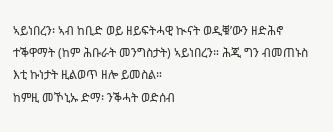ኣይነበረን፡ ኣብ ከቢድ ወይ ዘይፍትሓዊ ኲናት ወዲቑ’ውን ዘድሕኖ ተቕዋማት (ከም ሕቡራት መንግስታት) ኣይነበረን። ሕጂ ግን ብመጠኑስ እቲ ኩነታት ዚልወጥ ዘሎ ይመስል።
ከምዚ መኾኒኡ ድማ፡ ንቕሓት ወድሰብ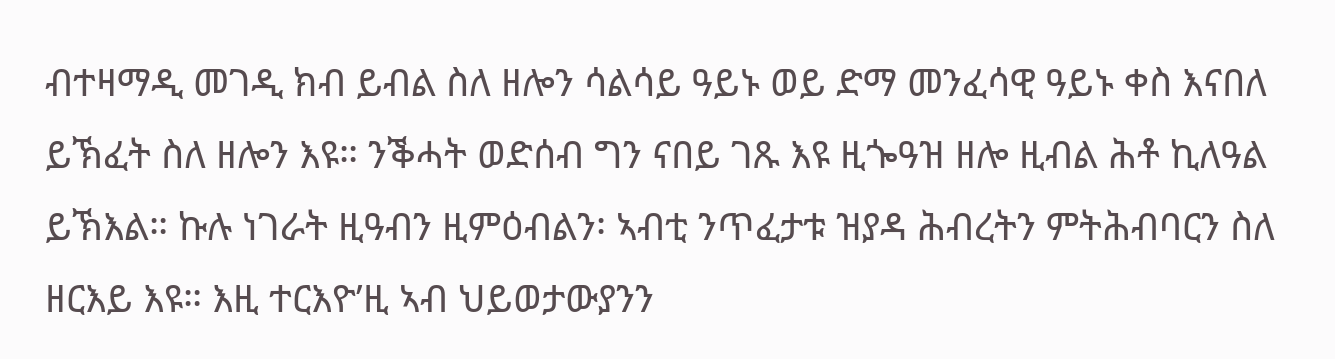ብተዛማዲ መገዲ ክብ ይብል ስለ ዘሎን ሳልሳይ ዓይኑ ወይ ድማ መንፈሳዊ ዓይኑ ቀስ እናበለ ይኽፈት ስለ ዘሎን እዩ። ንቕሓት ወድሰብ ግን ናበይ ገጹ እዩ ዚጐዓዝ ዘሎ ዚብል ሕቶ ኪለዓል ይኽእል። ኩሉ ነገራት ዚዓብን ዚምዕብልን፡ ኣብቲ ንጥፈታቱ ዝያዳ ሕብረትን ምትሕብባርን ስለ ዘርእይ እዩ። እዚ ተርእዮ’ዚ ኣብ ህይወታውያንን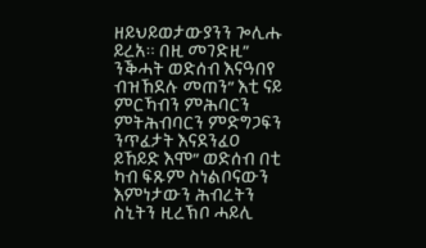ዘይህይወታውያንን ጐሊሑ ይረአ። በዚ መገድዚ” ንቕሓት ወድሰብ እናዓበየ ብዝኸደሉ መጠን” እቲ ናይ ምርኻብን ምሕባርን ምትሕብባርን ምድግጋፍን ንጥፈታት እናደንፈዐ ይኸይድ እሞ” ወድሰብ በቲ ካብ ፍጹም ስነልቦናውን እምነታውን ሕብረትን ስኒትን ዚረኽቦ ሓይሊ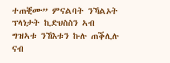ተጠቒሙ” ምናልባት ንኻልኦት ፕላነታት ኪድህስስን ኣብ ግዝኣቱ ንኸእቱን ኩሉ ጠቕሊሉ ናብ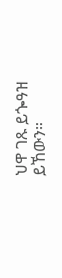ህዋ ገጹ ይጐዓዝ ይኸውን።